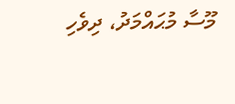މޫސާ މުޙައްމަދު، ދިވެހި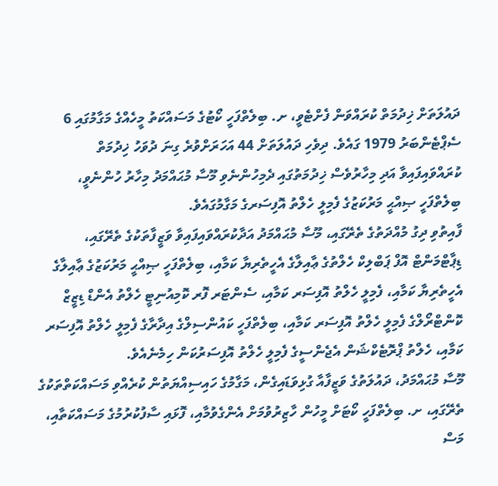ދައުލަތަށް ޚިދުމަތް ކުރައްވަން ފެށްޓެވީ، ށ. ބިލެތްފަހީ ކޯޓުގެ މަސައްކަތު މީހެއްގެ މަގާމުގައި 6 ސެޕްޓެންބަރު 1979 ގައެވެ. ދިވެހި ދައުލަތަށް 44 އަހަރަށްވުރެ ގިނަ ދުވަހު ޚިދުމަތް ކުރައްވައިފައިވާ އަދި މިހާރުވެސް ޚިދުމަތުގައި ދެމިހުންނެވި މޫސާ މުޙައްމަދު މިހާރު ހުންނެވީ، ބިލެތްފަހީ ޞިއްޙީ މަރުކަޒުގެ ފެމިލީ ހެލްތު އޮފިސަރގެ މަގާމުގައެވެ.
ފާއިތުވި ދިގު މުއްދަތުގެ ތެރޭގައި، މޫސާ މުޙައްމަދު އަދާކުރައްވައިފައިވާ ވަޒީފާތަކުގެ ތެރޭގައި، ޑިޕާޓްމަންޓް އޮފް ޕަބްލިކް ހެލްތުގެ ޢާއިލާގެ އެހީތެރިޔާ ކަމާއި، ބިލެތްފަހީ ޞިއްޙީ މަރުކަޒުގެ ޢާއިލާގެ އެހީތެރިޔާ ކަމާއި، ފެމިލީ ހެލްތު އޮފިސަރ ކަމާއި، ސެންޓަރ ފޮރ ކޮމިއުނިޓީ ހެލްތު އެންޑް ޑިޒީޒް ކޮންޓްރޯލްގެ ފެމިލީ ހެލްތު އޮފިސަރ ކަމާއި، ބިލެތްފަހީ ކައުންސިލްގެ އިދާރާގެ ފެމިލީ ހެލްތު އޮފިސަރ ކަމާއި، ހެލްތު ޕްރޮޓެކްޝަން އެޖެންސީގެ ފެމިލީ ހެލްތު އޮފިސަރުކަން ހިމެނެއެވެ.
މޫސާ މުޙައްމަދު، ދައުލަތުގެ ވަޒީފާއާ ގުޅިވަޑައިގެން، މަގާމުގެ ހައިސިއްޔަތުން ކުރެއްވި މަސައްކަތްތަކުގެ ތެރޭގައި، ށ. ބިލެތްފަހީ ކޯޓަށް މީހުން ހާޒިރުވުމަށް އެންގެވުމާއި، ފޮޅައި ސާފުކުރުމުގެ މަސައްކަތާއި، މަސް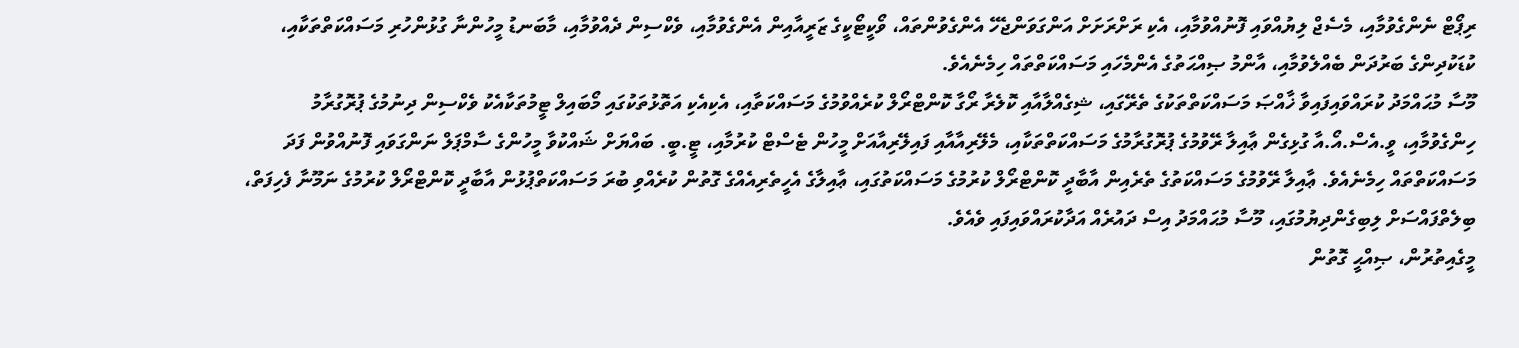ރިޕޯޓް ނެންގެވުމާއި، މެސެޖް ލިޔުއްވައި ފޮނުއްވުމާއި، އެކި ރަށްރަށަށް އަންގަވަންޖެހޭ އެންގެވުންތައް، ވޯކީޓޯކީގެ ޒަރީއާއިން އެންގެވުމާއި، ވެކްސިން ދެއްވުމާއި، މާބަނޑު މީހުންނާ ގުޅުންހުރި މަސައްކަތްތަކާއި، ކުޑަކުދިންގެ ބަރުދަން ބެއްލެވުމާއި، އާންމު ޞިއްޙަތުގެ އެންމެހައި މަސައްކަތްތައް ހިމެނެއެވެ.
މޫސާ މުޙައްމަދު ކުރައްވައިފައިވާ ޚާއްޞަ މަސައްކަތްތަކުގެ ތެރޭގައި، ޝިގެއްލާއާއި ކޮލެރާ ރޯގާ ކޮންޓްރޯލް ކުރެއްވުމުގެ މަސައްކަތާއި، އެކިއެކި އަތޮޅުތަކުގައި މޯބައިލް ޓީމުތަކާއެކު ވެކްސިން ދިނުމުގެ ޕުރޮގުރާމު ހިންގެވުމާއި، ވީ.އެސް.އޯ.އާ ގުޅިގެން ޢާއިލާ ރޭވުމުގެ ޕުރޮގުރާމުގެ މަސައްކަތްތަކާއި، މެލޭރިއާއާއި ފައިލޭރިއާއަށް މީހުން ޓެސްޓް ކުރުމާއި، ޓީ.ބީ. ބައްޔަށް ޝައްކުވާ މީހުންގެ ސާމްޕަލް ނަންގަވައި ފޮނުއްވުން ފަދަ މަސައްކަތްތައް ހިމެނެއެވެ. ޢާއިލާ ރޭވުމުގެ މަސައްކަތުގެ ތެރެއިން އާބާދީ ކޮންޓްރޯލް ކުރުމުގެ މަސައްކަތުގައި، ޢާއިލާގެ އެހީތެރިއެއްގެ ގޮތުން ކުރެއްވި ބުރަ މަސައްކަތްޕުޅުން އާބާދީ ކޮންޓްރޯލް ކުރުމުގެ ނަމޫނާ ފެހިފަތް، ބިލެތްފައްސަށް ލިބިގެންދިޔުމުގައި، މޫސާ މުޙައްމަދު އިސް ދައުރެއް އަދާކުރައްވައިފައި ވެއެވެ.
މީގެއިތުރުން، ޞިއްޙީ ގޮތުން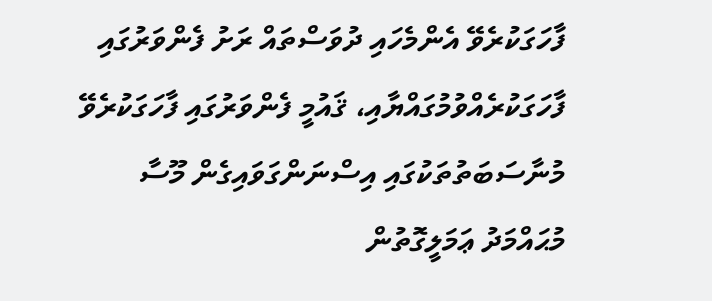ފާހަގަކުރެވޭ އެންމެހައި ދުވަސްތައް ރަށު ފެންވަރުގައި ފާހަގަކުރެއްވުމުގައްޔާއި، ޤައުމީ ފެންވަރުގައި ފާހަގަކުރެވޭ މުނާސަބަތުތަކުގައި އިސްނަންގަވައިގެން މޫސާ މުޙައްމަދު ޢަމަލީގޮތުން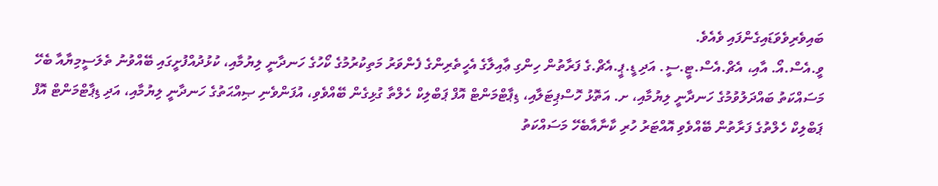ބައިވެރިވެވަޑައިގެންފައި ވެއެވެ.
ވީ.އެސް.އޯ. އާއި، އެޗް.އެސް.ޓީ.ސީ. އަދި ޑީ.ޕީ.އެޗް.ގެ ފަރާތުން ހިންގި ޢާއިލާގެ އެހީތެރިންގެ ފެންވަރު މަތިކުރުމުގެ ކޯހުގެ ހަނދާނީ ލިޔުމާއި، ކުޅުދުއްފުށީގައި ބޭއްވުނު ތެލަސީމިޔާއާ ބެހޭ މަސައްކަތު ބައްދަލުވުމުގެ ހަނދާނީ ލިޔުމާއި، ށ. އަތޮޅު ހޮސްޕިޓަލާއި، ޑިޕާޓްމަންޓް އޮފް ޕަބްލިކް ހެލްތާ ގުޅިގެން ބޭއްވެވި، އުފަންވެނި ޞިއްޙަތުގެ ހަނދާނީ ލިޔުމާއި، އަދި ޑިޕާޓްމަންޓް އޮފް ޕަބްލިކް ހެލްތުގެ ފަރާތުން ބޭއްވެވި އޮއްޓަރު ހުރި ކާނާއާބެހޭ މަސައްކަތު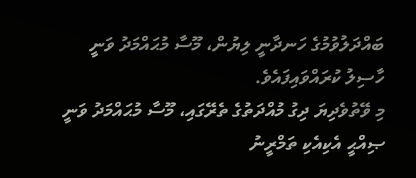ބައްދަލުވުމުގެ ހަނދާނީ ލިޔުން، މޫސާ މުޙައްމަދު ވަނީ ހާސިލު ކުރައްވައިފައެވެ.
މި ވޭތުވެދިޔަ ދިގު މުއްދަތުގެ ތެރޭގައި، މޫސާ މުޙައްމަދު ވަނީ ޞިއްޙީ އެކިއެކި ތަމްރީނު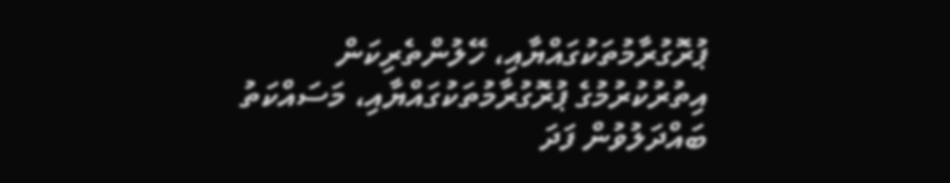ޕުރޮގުރާމުތަކުގައްޔާއި، ހޭލުންތެރިކަން އިތުރުކުރުމުގެ ޕުރޮގުރާމުތަކުގައްޔާއި، މަސައްކަތު ބައްދަލުވުން ފަދަ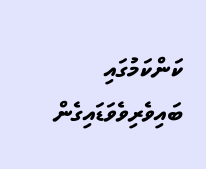ކަންކަމުގައި ބައިވެރިވެވަޑައިގެން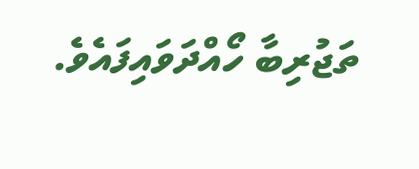ތަޖުރިބާ ހޯއްދަވައިފައެވެ.